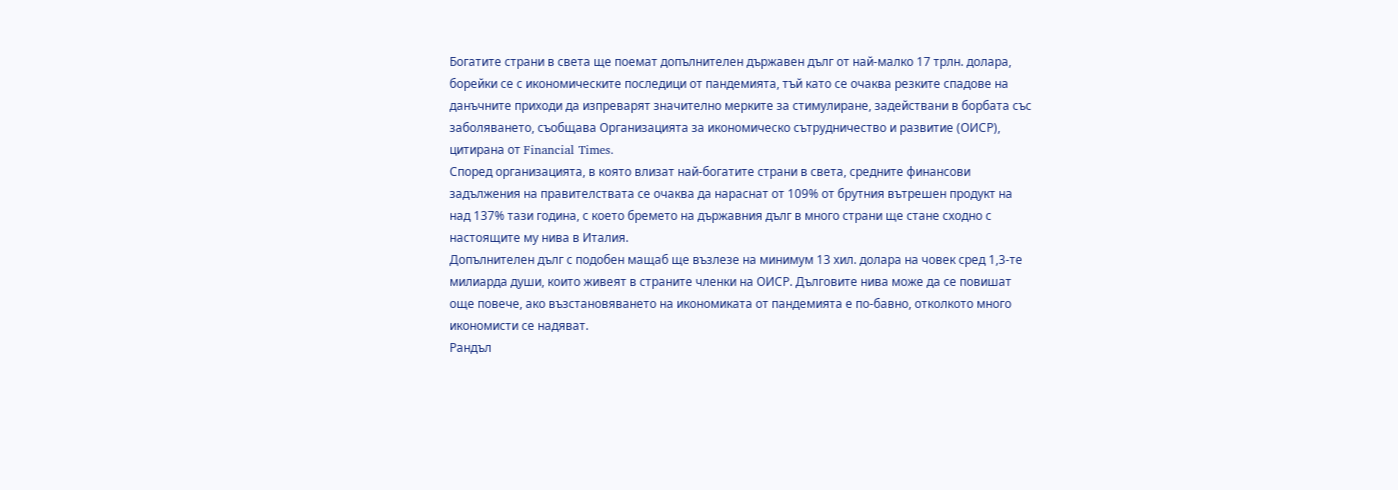Богатите страни в света ще поемат допълнителен държавен дълг от най-малко 17 трлн. долара, борейки се с икономическите последици от пандемията, тъй като се очаква резките спадове на данъчните приходи да изпреварят значително мерките за стимулиране, задействани в борбата със заболяването, съобщава Организацията за икономическо сътрудничество и развитие (ОИСР), цитирана от Financial Times.
Според организацията, в която влизат най-богатите страни в света, средните финансови задължения на правителствата се очаква да нараснат от 109% от брутния вътрешен продукт на над 137% тази година, с което бремето на държавния дълг в много страни ще стане сходно с настоящите му нива в Италия.
Допълнителен дълг с подобен мащаб ще възлезе на минимум 13 хил. долара на човек сред 1,3-те милиарда души, които живеят в страните членки на ОИСР. Дълговите нива може да се повишат още повече, ако възстановяването на икономиката от пандемията е по-бавно, отколкото много икономисти се надяват.
Рандъл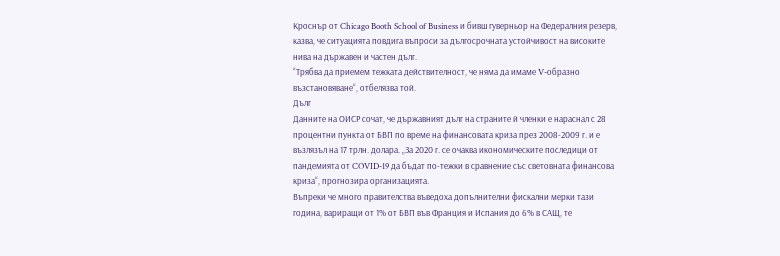Кроснър от Chicago Booth School of Business и бивш гуверньор на Федералния резерв, казва, че ситуацията повдига въпроси за дългосрочната устойчивост на високите нива на държавен и частен дълг.
“Трябва да приемем тежката действителност, че няма да имаме V-образно възстановяване“, отбелязва той.
Дълг
Данните на ОИСР сочат, че държавният дълг на страните й членки е нараснал с 28 процентни пункта от БВП по време на финансовата криза през 2008-2009 г. и е възлязъл на 17 трлн. долара. „За 2020 г. се очаква икономическите последици от пандемията от COVID-19 да бъдат по-тежки в сравнение със световната финансова криза“, прогнозира организацията.
Въпреки че много правителства въведоха допълнителни фискални мерки тази година, вариращи от 1% от БВП във Франция и Испания до 6% в САЩ, те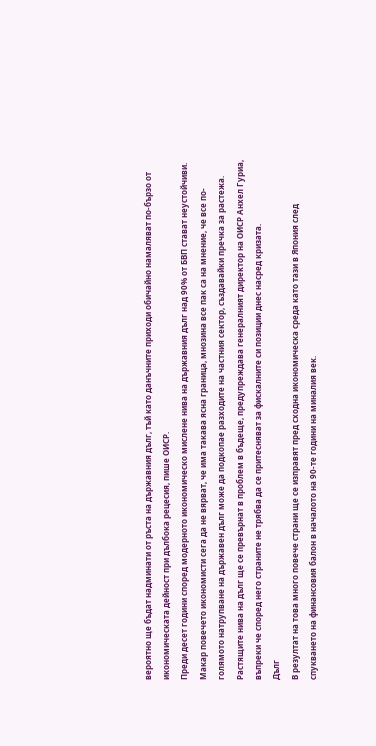вероятно ще бъдат надминати от ръста на държавния дълг, тъй като данъчните приходи обичайно намаляват по-бързо от икономическата дейност при дълбока рецесия, пише ОИСР.
Преди десет години според модерното икономическо мислене нива на държавния дълг над 90% от БВП стават неустойчиви. Макар повечето икономисти сега да не вярват, че има такава ясна граница, мнозина все пак са на мнение, че все по-голямото натрупване на държавен дълг може да подкопае разходите на частния сектор, създавайки пречка за растежа.
Растящите нива на дълг ще се превърнат в проблем в бъдеще, предупреждава генералният директор на ОИСР Анхел Гуриа, въпреки че според него страните не трябва да се притесняват за фискалните си позиции днес насред кризата.
Дълг
В резултат на това много повече страни ще се изправят пред сходна икономическа среда като тази в Япония след спукването на финансовия балон в началото на 90-те години на миналия век.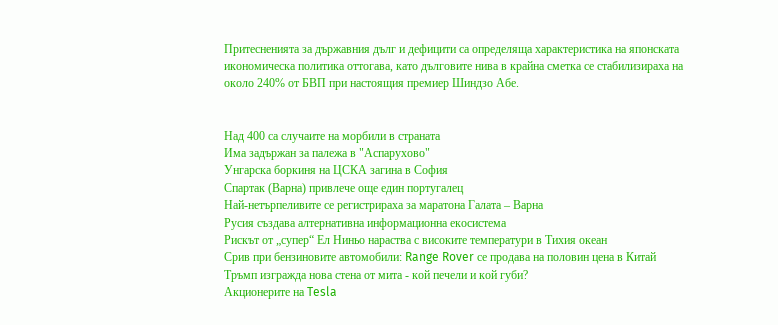Притесненията за държавния дълг и дефицити са определяща характеристика на японската икономическа политика оттогава, като дълговите нива в крайна сметка се стабилизираха на около 240% от БВП при настоящия премиер Шиндзо Абе.


Над 400 са случаите на морбили в страната
Има задържан за палежа в "Аспарухово"
Унгарска боркиня на ЦСКА загина в София
Спартак (Варна) привлече още един португалец
Най-нетърпеливите се регистрираха за маратона Галата – Варна
Русия създава алтернативна информационна екосистема
Рискът от „супер“ Ел Ниньо нараства с високите температури в Тихия океан
Срив при бензиновите автомобили: Range Rover се продава на половин цена в Китай
Тръмп изгражда нова стена от мита - кой печели и кой губи?
Акционерите на Tesla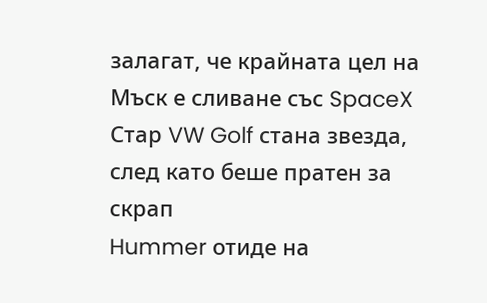залагат, че крайната цел на Мъск е сливане със SpaceX
Стар VW Golf стана звезда, след като беше пратен за скрап
Hummer отиде на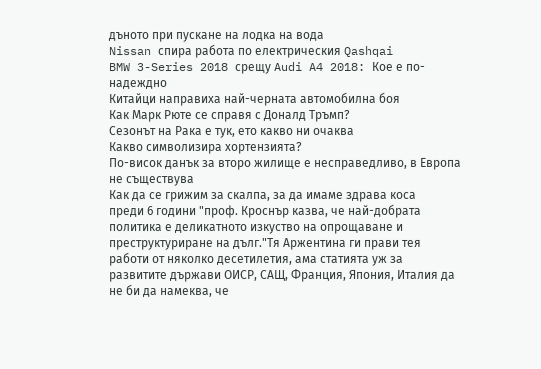дъното при пускане на лодка на вода
Nissan спира работа по електрическия Qashqai
BMW 3-Series 2018 срещу Audi A4 2018: Кое е по-надеждно
Китайци направиха най-черната автомобилна боя
Как Марк Рюте се справя с Доналд Тръмп?
Сезонът на Рака е тук, ето какво ни очаква
Какво символизира хортензията?
По-висок данък за второ жилище е несправедливо, в Европа не съществува
Как да се грижим за скалпа, за да имаме здрава коса
преди 6 години "проф. Кроснър казва, че най-добрата политика е деликатното изкуство на опрощаване и преструктуриране на дълг."Тя Аржентина ги прави тея работи от няколко десетилетия, ама статията уж за развитите държави ОИСР, САЩ, Франция, Япония, Италия да не би да намеква, че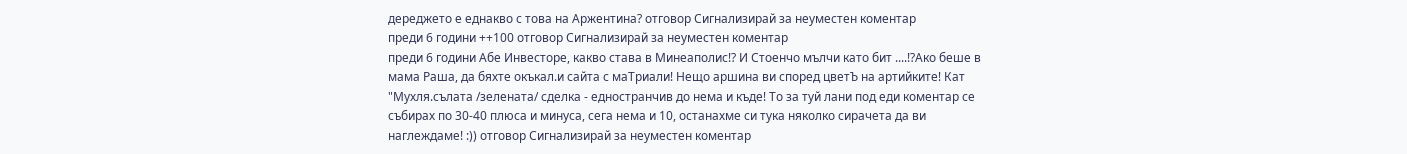дереджето е еднакво с това на Аржентина? отговор Сигнализирай за неуместен коментар
преди 6 години ++100 отговор Сигнализирай за неуместен коментар
преди 6 години Абе Инвесторе, какво става в Минеаполис!? И Стоенчо мълчи като бит ....!?Ако беше в мама Раша, да бяхте окъкал.и сайта с маТриали! Нещо аршина ви според цветЪ на артийките! Кат "Мухля.сълата /зелената/ сделка - едностранчив до нема и къде! То за туй лани под еди коментар се събирах по 30-40 плюса и минуса, сега нема и 10, останахме си тука няколко сирачета да ви наглеждаме! :)) отговор Сигнализирай за неуместен коментар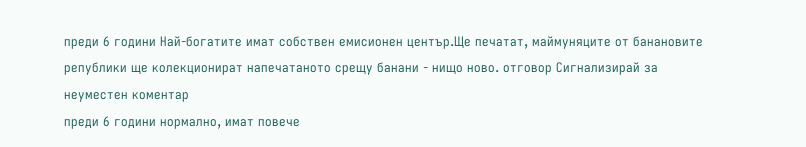преди 6 години Най-богатите имат собствен емисионен център.Ще печатат, маймуняците от банановите републики ще колекционират напечатаното срещу банани - нищо ново. отговор Сигнализирай за неуместен коментар
преди 6 години нормално, имат повече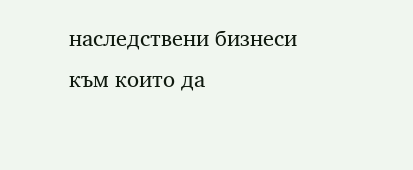наследствени бизнеси към които да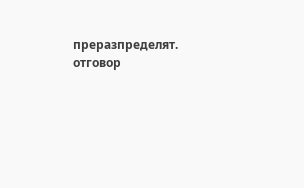преразпределят. отговор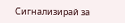Сигнализирай за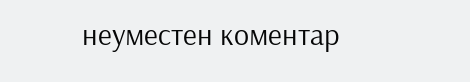неуместен коментар